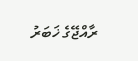ރާއްޖޭގެ ޚަބަރު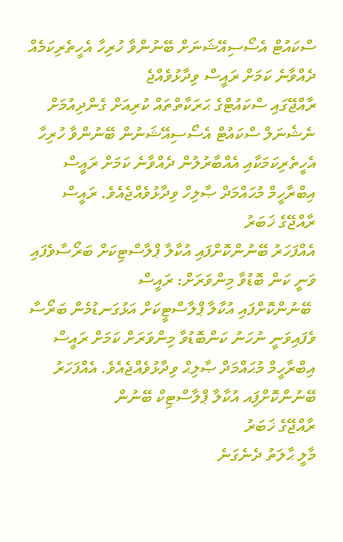ސްކައުޓް އެސޯސިއޭޝަނަށް ބޭނުންވާ ހުރިހާ އެހީތެރިކަމެއް ދެއްވާނެ ކަމަށް ރައީސް ވިދާޅުވެއްޖެ
ރާއްޖޭގައި ސްކައުޓްގެ ޙަރަކާތްތައް ކުރިއަށް ގެންދިއުމަށް ނެޝެނަލް ސްކައުޓް އެސޯސިއޭޝަނުން ބޭނުންވާ ހުރިހާ އެހީތެރިކަމަކާއި އެއްބާރުލުން ދެއްވާނެ ކަމަށް ރައީސް އިބްރާހީމް މުޙައްމަދް ޞާލިހް ވިދާޅުވެއްޖެއެވެ. ރައީސް
ރާއްޖޭގެ ޚަބަރު
އެއްފަހަރު ބޭނުންކޮށްފައި އުކާލާ ޕްލާސްޓިކަށް ބަރޯސާވެފައި ވަނީ ކަން ބޮޑުވާ މިންވަރަށް: ރައީސް
 ބޭނުންކޮށްފައި އުކާލާ ޕްލާސްޓީކަށް އަޅުގަނޑުމެން ބަރޯސާ ވެފައިވަނީ ނުހަނު ކަންބޮޑުވާ މިންވަރަށް ކަމަށް ރައީސް އިބްރާހީމް މުޙައްމަދް ޞާލިޙް ވިދާޅުވެއްޖެއެވެ. އެއްފަހަރު ބޭނުންކޮށްފަިއ އުކާލާ ޕްލާސްޓިކް ބޭނުން
ރާއްޖޭގެ ޚަބަރު
މާލީ ޙާލަތު ދެނެގަނެ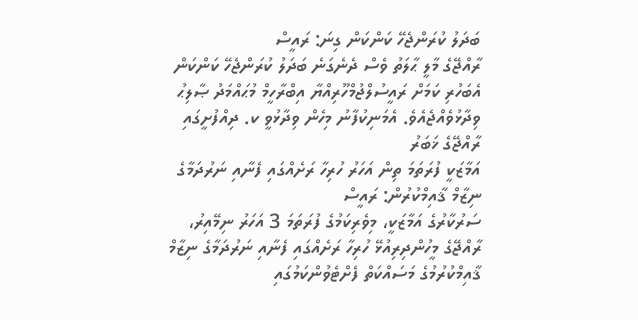ބަދަލު ކުރަންޖެހޭ ކަންކަން ގިނަ: ރައީސް
ރާއްޖޭގެ މާލީ ޙާލަތު ވެސް ދެނެގަނެ ބަދަލު ކުރަންޖެހޭ ކަންކަން އެބަހުރި ކަމަށް ރައީސުލްޖުމްހޫރިއްޔާ އިބްރާހީމް މުޙައްމަދު ޞާލިޙު ވިދާޅުވެއްޖެއެވެ. އެމަނިކުފާނު މިހެން ވިދާޅުވީ ކ. ދިއްފުށީގައި
ރާއްޖޭގެ ޚަބަރު
އަމާޒަކީ ފުރަތަމަ ތިން އަހަރު ހުރިހާ ރަށެއްގައި ފެނާއި ނަރުދަމާގެ ނިޒާމް ޤާއިމްކުރުން: ރައީސް
ސަރުކާރުގެ އަމާޒަކީ، މިވެރިކަމުގެ ފުރަތަމަ 3 އަހަރު ނިމޭއިރު، ރާއްޖޭގެ މީހުންދިރިއުޅޭ ހުރިހާ ރަށެއްގައި ފެނާއި ނަރުދަމާގެ ނިޒާމް ޤާއިމްކުރުމުގެ މަސައްކަތް ފެށްޓެވުންކަމުގައި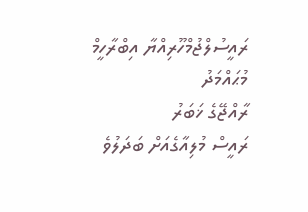ރައީސުލްޖުމްހޫރިއްޔާ އިބްރާހީމް މުޙައްމަދު
ރާއްޖޭގެ ޚަބަރު
ރައީސް މުލިއާގެއަށް ބަދަލުވެ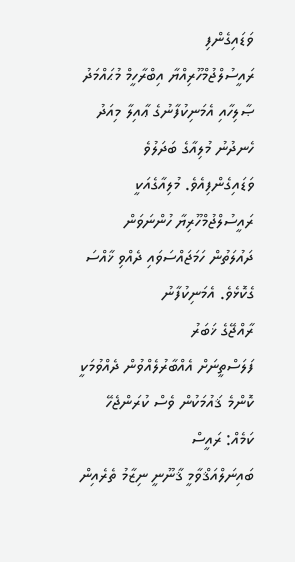ވަޑައިގެންފި
ރައީސުލްޖުމްހޫރިއްޔާ އިބްރާހީމް މުޙައްމަދު ޞާލިހާއި އެމަނިކުފާނުގެ ޢާއިލާ މިއަދު ހެނދުނު މުލިއާގެ ބަދަލުވެ ވަޑައިގެންފިއެވެ. މުލިއާގެއަކީ ރައީސުލްޖުމްހޫރިޔާ ހުންނަވަން ދައުލަތުން ހަމަޖައްސަވައި ދެއްވި ޚާއްސަ ގެކޮޅެވެ. އެމަނިކުފާނު
ރާއްޖޭގެ ޚަބަރު
ފަލަސްތީނަށް އެއްބާރުލެއްވުން ދެއްވުމަކީ ކޮންމެ ޤައުމަކުން ވެސް ކުރަންޖެހޭ ކަމެއް: ރައީސް
ބައިނަލްއަޤްވާމީ ޤާނޫނީ ނިޒާމު ތެރެއިން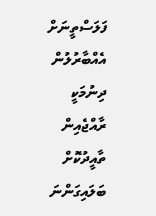ފަލަސްތީނަށް އެއްބާރުލުން ދިނުމަކީ ރާއްޖެއިން ތާއީދުކޮށް ބަލައިގަންނަ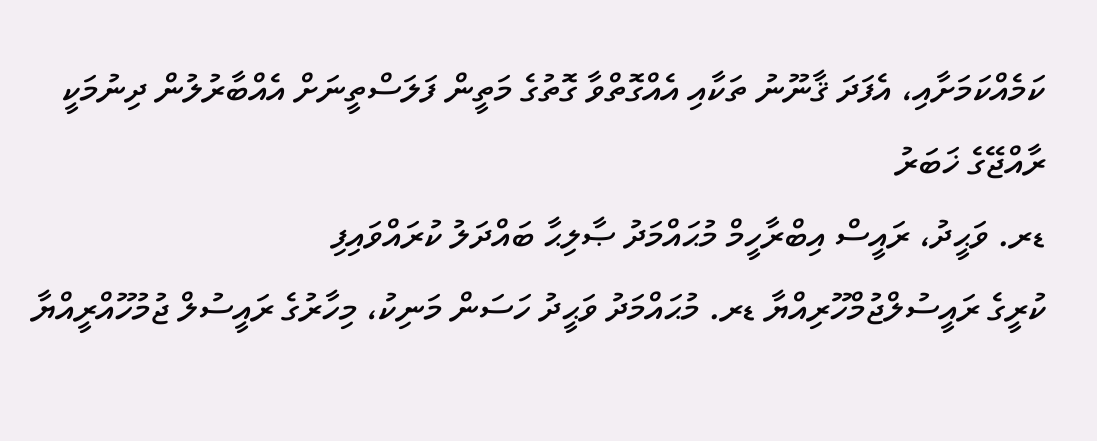ކަމެއްކަމަށާއި، އެފަދަ ޤާނޫނު ތަކާއި އެއްގޮތްވާ ގޮތުގެ މަތީން ފަލަސްތީނަށް އެއްބާރުލުން ދިނުމަކީ
ރާއްޖޭގެ ޚަބަރު
ޑރ. ވަޙީދު، ރައީސް އިބްރާހީމް މުޙައްމަދު ޞާލިޙާ ބައްދަލު ކުރައްވައިފި
ކުރީގެ ރައީސުލްޖުމްހޫރިއްޔާ ޑރ. މުޙައްމަދު ވަޙީދު ހަސަން މަނިކު، މިހާރުގެ ރައީސުލް ޖުމުހޫއްރީއްޔާ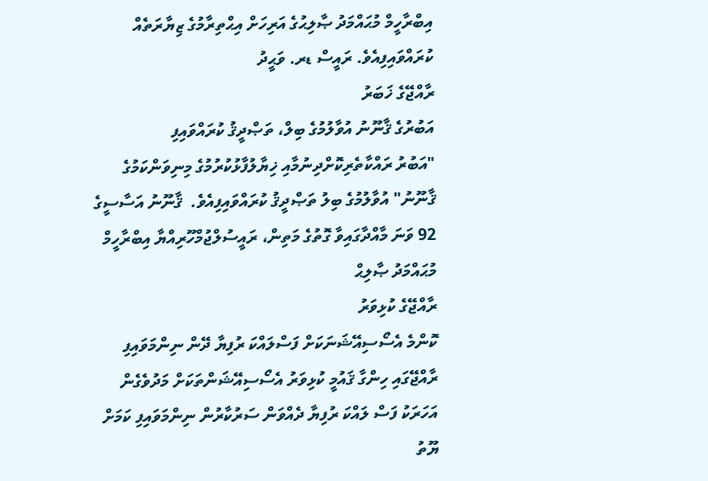އިބްރާހީމް މުޙައްމަދު ޞާލިޙުގެ އަރިހަށް އިޙްތިރާމުގެ ޒިޔާރަތެއް ކުރައްވައިފިއެވެ. ރައީސް ޑރ. ވަޙީދު
ރާއްޖޭގެ ޚަބަރު
އަބުރުގެ ޤާނޫނު އުވާލުމުގެ ބިލް، ތަޞްދީޤު ކުރައްވައިފި
"އަބުރު ރައްކާތެރިކޮށްދިނުމާއި ޚިޔާލުފާޅުކުރުމުގެ މިނިވަންކަމުގެ ޤާނޫނު" އުވާލުމުގެ ބިލު ތަޞްދީޤު ކުރައްވައިފިއެވެ.  ޤާނޫނު އަސާސީގެ 92 ވަނަ މާއްދާގައިވާ ގޮތުގެ މަތިން، ރައީސުލްޖުމްހޫރިއްޔާ އިބްރާހީމް މުޙައްމަދު ޞާލިޙް
ރާއްޖޭގެ ކުޅިވަރު
ކޮންމެ އެސޯސިއޭޝަނަކަށް ފަސްލައްކަ ރުފިޔާ ދޭން ނިންމަވައިފި
ރާއްޖޭގައި ހިންގާ ޤައުމީ ކުޅިވަރު އެސޯސިއޭޝަންތަކަށް މަދުވެގެން އަހަރަކު ފަސް ލައްކަ ރުފިޔާ ދެއްވަން ސަރުކާރުން ނިންމަވައިފި ކަމަށް ޔޫތު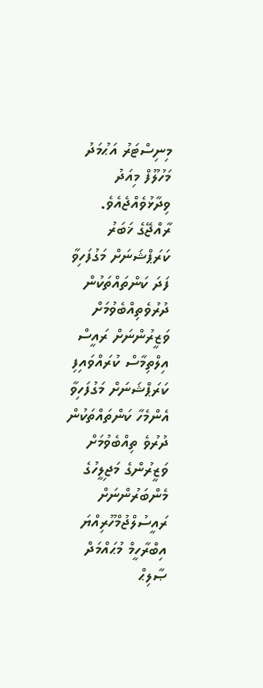މިނިސްޓަރު އަޙުމަދު މަހުލޫފް މިއަދު ވިދާޅުވެއްޖެއެވެ.
ރާއްޖޭގެ ޚަބަރު
ކަރަޕްޝަނަށް މަގުފަހިވާ ފަދަ ކަންތައްތަކުން ދުރުވެތިއްބެވުމަށް ވަޒީރުންނަށް ރައީސް އިލްތިމާސް ކުރައްވައިފި
ކަރަޕްޝަނަށް މަގުފަހިވާ އެންމެހާ ކަންތައްތަކުން ދުރުވެ ތިއްބެވުމަށް ވަޒީރުންގެ މަޖިލީހުގެ މެންބަރުންނަށް ރައީސުލްޖުމްހޫރިއްޔަ އިބްރާހީމް މުޙައްމަދް ޞާލިޙް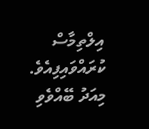އިލްތިމާސް ކުރައްވައިފިއެވެ. މިއަދު ބޭއްވެވި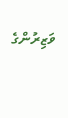ވަޒިރުންގެ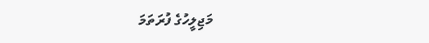މަޖިލީހުގެ ފުރަތަމަ